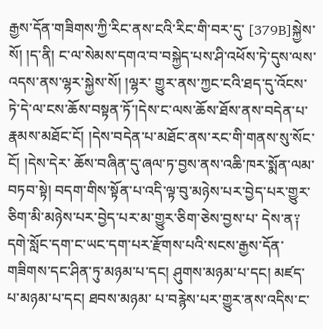རྒྱས་དོན་གཟིགས་ཀྱི་རིང་ནས་ངའི་རིང་གི་བར་དུ་ [379B]སྐྱེས་སོ། །ད་ནི། ང་ལ་སེམས་དགའ་བ་བསྐྱེད་པས་ཤི་འཕོས་ཏེ་དུས་ལས་འདས་ནས་ལྷར་སྐྱེས་སོ། །ལྷར་ གྱུར་ནས་ཀྱང་ངའི་ཐད་དུ་འོངས་ཏེ་དེ་ལ་ངས་ཆོས་བསྟན་ཏོ་།དེས་ང་ལས་ཆོས་ཐོས་ནས་བདེན་པ་རྣམས་མཐོང་ངོ། །དེས་བདེན་པ་མཐོང་ནས་རང་གི་གནས་སུ་སོང་ངོ། །དེས་དེར་ ཆོས་བཞིན་དུ་ཞལ་ཏ་བྱས་ནས་འཆི་ཁར་སྨོན་ལམ་བཏབ་སྟེ། བདག་གིས་སྟོན་པ་འདི་ལྟ་བུ་མཉེས་པར་བྱེད་པར་གྱུར་ཅིག་མི་མཉེས་པར་བྱེད་པར་མ་གྱུར་ཅིག་ཅེས་བྱས་པ་ དེས་ན༑ དགེ་སློང་དག་ང་ཡང་དག་པར་རྫོགས་པའི་སངས་རྒྱས་དོན་གཟིགས་དང་ཤིན་ཏུ་མཉམ་པ་དང། ཤུགས་མཉམ་པ་དང། མཛད་པ་མཉམ་པ་དང། ཐབས་མཉམ་ པ་བརྙེས་པར་གྱུར་ནས་འདིས་ང་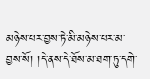མཉེས་པར་བྱས་ཏེ་མི་མཉེས་པར་མ་བྱས་སོ། །དེ་ནས་དེ་ཐོས་མ་ཐག་ཏུ་དགེ་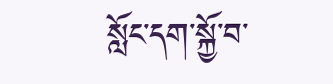སློང་དག་སྐྱོ་བ་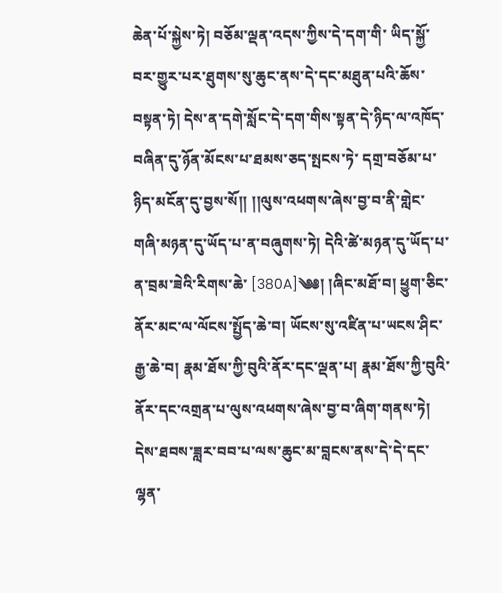ཆེན་པོ་སྐྱེས་ཏེ། བཅོམ་ལྡན་འདས་ཀྱིས་དེ་དག་གི་ ཡིད་སྐྱོ་བར་གྱུར་པར་ཐུགས་སུ་ཆུང་ནས་དེ་དང་མཐུན་པའི་ཆོས་བསྟན་ཏེ། དེས་ན་དགེ་སློང་དེ་དག་གིས་སྟན་དེ་ཉིད་ལ་འཁོད་བཞིན་དུ་ཉོན་མོངས་པ་ཐམས་ཅད་སྤངས་ཏེ་ དགྲ་བཅོམ་པ་ཉིད་མངོན་དུ་བྱས་སོ།། །།ལུས་འཕགས་ཞེས་བྱ་བ་ནི་གླེང་གཞི་མཉན་དུ་ཡོད་པ་ན་བཞུགས་ཏེ། དེའི་ཚེ་མཉན་དུ་ཡོད་པ་ན་བྲམ་ཟེའི་རིགས་ཆེ་ [380A]༄༅། །ཞིང་མཐོ་བ། ཕྱུག་ཅིང་ནོར་མང་ལ་ལོངས་སྤྱོད་ཆེ་བ། ཡོངས་སུ་འཛིན་པ་ཡངས་ཤིང་རྒྱ་ཆེ་བ། རྣམ་ཐོས་ཀྱི་བུའི་ནོར་དང་ལྡན་པ། རྣམ་ཐོས་ཀྱི་བུའི་ ནོར་དང་འགྲན་པ་ལུས་འཕགས་ཞེས་བྱ་བ་ཞིག་གནས་ཏེ། དེས་ཐབས་ཟླར་བབ་པ་ལས་ཆུང་མ་བླངས་ནས་དེ་དེ་དང་ལྷན་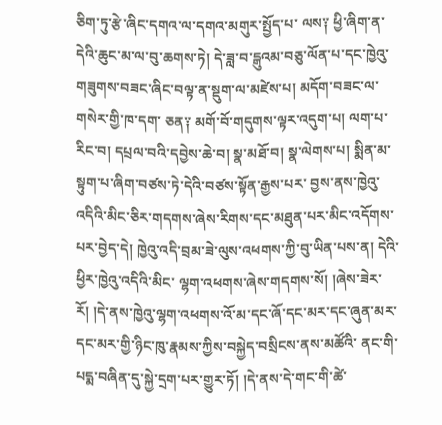ཅིག་ཏུ་རྩེ་ཞིང་དགའ་ལ་དགའ་མགུར་སྤྱོད་པ་ ལས༑ ཕྱི་ཞིག་ན་དེའི་ཆུང་མ་ལ་བུ་ཆགས་ཏེ། དེ་ཟླ་བ་དྒུའམ་བཅུ་ལོན་པ་དང་ཁྱེའུ་གཟུགས་བཟང་ཞིང་བལྟ་ན་སྡུག་ལ་མཛེས་པ། མདོག་བཟང་ལ་གསེར་གྱི་ཁ་དག་ ཅན༑ མགོ་བོ་གདུགས་ལྟར་འདུག་པ། ལག་པ་རིང་བ། དཔྲལ་བའི་དབྱེས་ཆེ་བ། སྣ་མཐོ་བ། སྣ་ལེགས་པ། སྨིན་མ་སྟུག་པ་ཞིག་བཙས་ཏེ་དེའི་བཙས་སྟོན་རྒྱས་པར་ བྱས་ནས་ཁྱེའུ་འདིའི་མིང་ཅིར་གདགས་ཞེས་རིགས་དང་མཐུན་པར་མིང་འདོགས་པར་བྱེད་དེ། ཁྱེའུ་འདི་བྲམ་ཟེ་ལུས་འཕགས་ཀྱི་བུ་ཡིན་པས་ན། དེའི་ཕྱིར་ཁྱེའུ་འདིའི་མིང་ ལྷག་འཕགས་ཞེས་གདགས་སོ། །ཞེས་ཟེར་རོ། །དེ་ནས་ཁྱེའུ་ལྷག་འཕགས་འོ་མ་དང་ཞོ་དང་མར་དང་ཞུན་མར་དང་མར་གྱི་ཉིང་ཁུ་རྣམས་ཀྱིས་བསྐྱེད་བསྲིངས་ནས་མཚོའི་ ནང་གི་པདྨ་བཞིན་དུ་སྐྱེ་དྲག་པར་གྱུར་ཏོ། །དེ་ནས་དེ་གང་གི་ཚེ་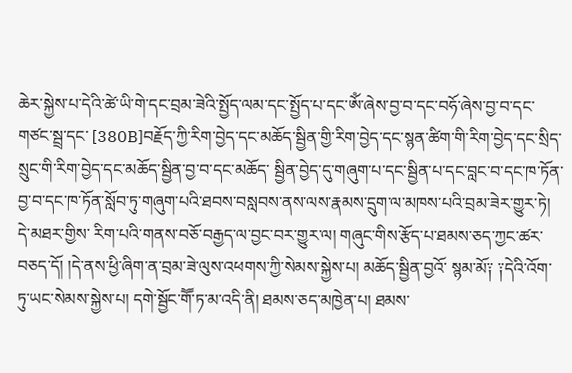ཆེར་སྐྱེས་པ་དེའི་ཚེ་ཡི་གེ་དང་བྲམ་ཟེའི་སྤྱོད་ལམ་དང་སྤྱོད་པ་དང་ཨོཾ་ཞེས་བྱ་བ་དང་བཧོ་ཞེས་བྱ་བ་དང་གཙང་སྦྲ་དང་ [380B]བརྗོད་ཀྱི་རིག་བྱེད་དང་མཆོད་སྦྱིན་གྱི་རིག་བྱེད་དང་སྙན་ཚིག་གི་རིག་བྱེད་དང་སྲིད་སྲུང་གི་རིག་བྱེད་དང་མཆོད་སྦྱིན་བྱ་བ་དང་མཆོད་ སྦྱིན་བྱེད་དུ་གཞུག་པ་དང་སྦྱིན་པ་དང་བླང་བ་དང་ཁ་ཏོན་བྱ་བ་དང་ཁ་ཏོན་སློབ་ཏུ་གཞུག་པའི་ཐབས་བསླབས་ནས་ལས་རྣམས་དྲུག་ལ་མཁས་པའི་བྲམ་ཟེར་གྱུར་ཏེ། དེ་མཐར་གྱིས་ རིག་པའི་གནས་བཅོ་བརྒྱད་ལ་བྱང་བར་གྱུར་ལ། གཞུང་གིས་རྩོད་པ་ཐམས་ཅད་ཀྱང་ཚར་བཅད་དོ། །དེ་ནས་ཕྱི་ཞིག་ན་བྲམ་ཟེ་ལུས་འཕགས་ཀྱི་སེམས་སྐྱེས་པ། མཆོད་སྦྱིན་བྱའོ་ སྙམ་མོ༑ ༑དེའི་འོག་ཏུ་ཡང་སེམས་སྐྱེས་པ། དགེ་སྦྱོང་གཽ་ཏ་མ་འདི་ནི། ཐམས་ཅད་མཁྱེན་པ། ཐམས་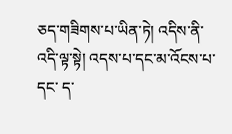ཅད་གཟིགས་པ་ཡིན་ཏེ། འདིས་ནི་འདི་ལྟ་སྟེ། འདས་པ་དང་མ་འོངས་པ་དང་ ད་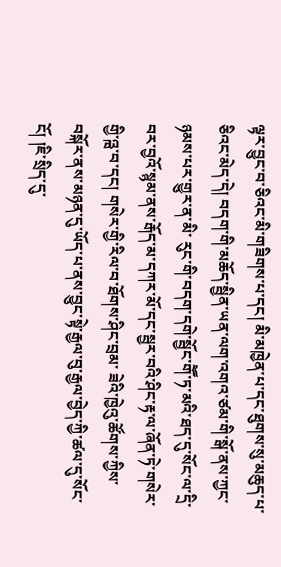ལྟར་བྱུང་བ་ཅིའང་མི་གཟིགས་པ་དང། མི་མཁྱེན་པ་དང་ཐུགས་སུ་མཆུད་པ་ཅིའང་མེད་དེ། བདག་གི་མཆོད་སྦྱིན་ཡན་ལག་འགའ་ཙམ་གི་སྒོ་ནས་ཀྱང་ཉམས་པར་གྱུར་ན་མི་ རུང་གི་བདག་དགེ་སྦྱོང་གཽ་ཏ་མའི་ཐད་དུ་སོང་ལ་དྲི་བར་བྱའོ་སྙམ་ནས་རྒོད་མ་དཀར་མོ་དང་སྦྱར་བའི་ཤིང་རྟ་ལ་ཞོན་ཏེ་གསེར་གྱི་འྑ་བ་དང། གསེར་གྱི་རིལ་བ་ཐོགས་ཤིང་བྲམ་ ཟེའི་ཁྱེའུ་ཚོགས་ཀྱིས་བསྐོར་ནས་མཉན་དུ་ཡོད་པ་ནས་བྱུང་སྟེ་རྒྱལ་བུ་རྒྱལ་བྱེད་ཀྱི་ཚལ་དུ་སོང་ངོ། །ཇི་སྲིད་དུ་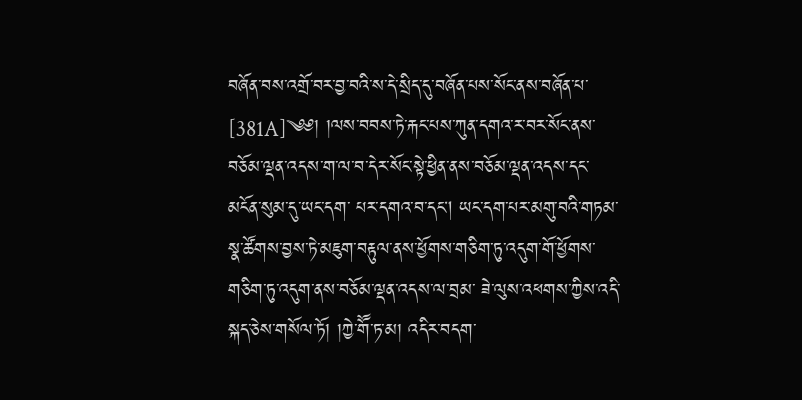བཞོན་བས་འགྲོ་བར་བྱ་བའི་ས་དེ་སྲིད་དུ་བཞོན་པས་སོང་ནས་བཞོན་པ་ [381A]༄༅། །ལས་བབས་ཏེ་རྐང་པས་ཀུན་དགའ་ར་བར་སོང་ནས་བཅོམ་ལྡན་འདས་ག་ལ་བ་དེར་སོང་སྟེ་ཕྱིན་ནས་བཅོམ་ལྡན་འདས་དང་མངོན་སུམ་དུ་ཡང་དག་ པར་དགའ་བ་དང། ཡང་དག་པར་མགུ་བའི་གཏམ་སྣ་ཚོགས་བྱས་ཏེ་མཇུག་བརྟུལ་ནས་ཕྱོགས་གཅིག་ཏུ་འདུག་གོ་ཕྱོགས་གཅིག་ཏུ་འདུག་ནས་བཅོམ་ལྡན་འདས་ལ་བྲམ་ ཟེ་ལུས་འཕགས་ཀྱིས་འདི་སྐད་ཅེས་གསོལ་ཏོ། །ཀྱེ་གཽ་ཏ་མ། འདིར་བདག་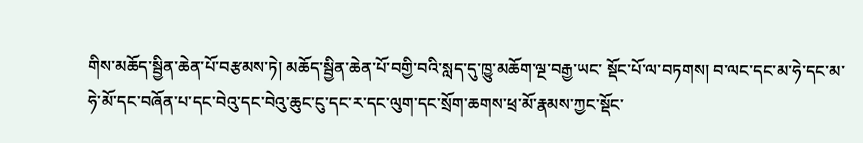གིས་མཆོད་སྦྱིན་ཆེན་པོ་བརྩམས་ཏེ། མཆོད་སྦྱིན་ཆེན་པོ་བགྱི་བའི་སླད་དུ་ཁྱུ་མཆོག་ལྔ་བརྒྱ་ཡང་ སྡོང་པོ་ལ་བཏགས། བ་ལང་དང་མ་ཧེ་དང་མ་ཧེ་མོ་དང་བཞོན་པ་དང་བེའུ་དང་བེའུ་ཆུང་ངུ་དང་ར་དང་ལུག་དང་སྲོག་ཆགས་ཕྲ་མོ་རྣམས་ཀྱང་སྡོང་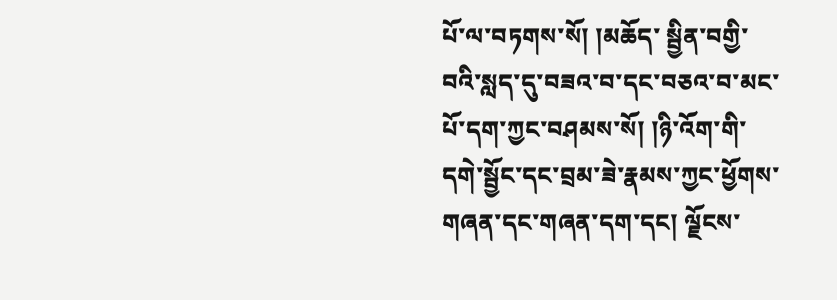པོ་ལ་བཏགས་སོ། །མཆོད་ སྦྱིན་བགྱི་བའི་སླད་དུ་བཟའ་བ་དང་བཅའ་བ་མང་པོ་དག་ཀྱང་བཤམས་སོ། །ཉི་འོག་གི་དགེ་སྦྱོང་དང་བྲམ་ཟེ་རྣམས་ཀྱང་ཕྱོགས་གཞན་དང་གཞན་དག་དང། ལྗོངས་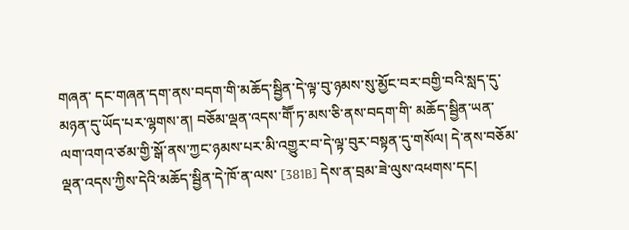གཞན་ དང་གཞན་དག་ནས་བདག་གི་མཆོད་སྦྱིན་དེ་ལྟ་བུ་ཉམས་སུ་མྱོང་བར་བགྱི་བའི་སླད་དུ་མཉན་དུ་ཡོད་པར་ལྷགས་ན། བཅོམ་ལྡན་འདས་གཽ་ཏ་མས་ཅི་ནས་བདག་གི་ མཆོད་སྦྱིན་ཡན་ལག་འགའ་ཙམ་གྱི་སྒོ་ནས་ཀྱང་ཉམས་པར་མི་འགྱུར་བ་དེ་ལྟ་བུར་བསྟན་དུ་གསོལ། དེ་ནས་བཅོམ་ལྡན་འདས་ཀྱིས་དེའི་མཆོད་སྦྱིན་དེ་ཁོ་ན་ལས་ [381B] དེས་ན་བྲམ་ཟེ་ལུས་འཕགས་དང།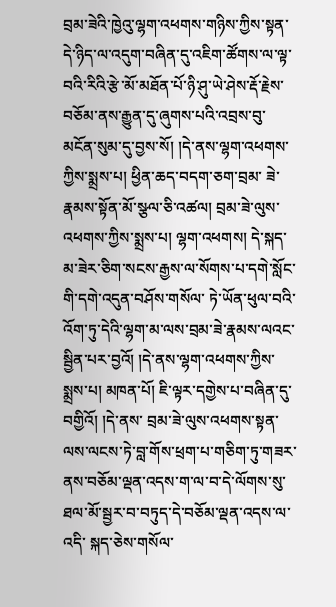བྲམ་ཟེའི་ཁྱེའུ་ལྷག་འཕགས་གཉིས་ཀྱིས་སྟན་དེ་ཉིད་ལ་འདུག་བཞིན་དུ་འཇིག་ཚོགས་ལ་ལྟ་ བའི་རིའི་རྩེ་མོ་མཐོན་པོ་ཉི་ཤུ་ཡེ་ཤེས་རྡོ་རྗེས་བཅོམ་ནས་རྒྱུན་དུ་ཞུགས་པའི་འབྲས་བུ་མངོན་སུམ་དུ་བྱས་སོ། །དེ་ནས་ལྷག་འཕགས་ཀྱིས་སྨྲས་པ། ཕྱིན་ཆད་བདག་ཅག་བྲམ་ ཟེ་རྣམས་སྟོན་མོ་སྩལ་ཅི་འཚལ། བྲམ་ཟེ་ལུས་འཕགས་ཀྱིས་སྨྲས་པ། ལྷག་འཕགས། དེ་སྐད་མ་ཟེར་ཅིག་སངས་རྒྱས་ལ་སོགས་པ་དགེ་སློང་གི་དགེ་འདུན་བཤོས་གསོལ་ ཏེ་ཡོན་ཕུལ་བའི་འོག་ཏུ་དེའི་ལྷག་མ་ལས་བྲམ་ཟེ་རྣམས་ལའང་སྦྱིན་པར་བྱའོ། །དེ་ནས་ལྷག་འཕགས་ཀྱིས་སྨྲས་པ། མཁན་པོ། ཇི་ལྟར་དགྱེས་པ་བཞིན་དུ་བགྱིའོ། །དེ་ནས་ བྲམ་ཟེ་ལུས་འཕགས་སྟན་ལས་ལངས་ཏེ་བླ་གོས་ཕྲག་པ་གཅིག་ཏུ་གཟར་ནས་བཅོམ་ལྡན་འདས་ག་ལ་བ་དེ་ལོགས་སུ་ཐལ་མོ་སྦྱར་བ་བཏུད་དེ་བཅོམ་ལྡན་འདས་ལ་འདི་ སྐད་ཅེས་གསོལ་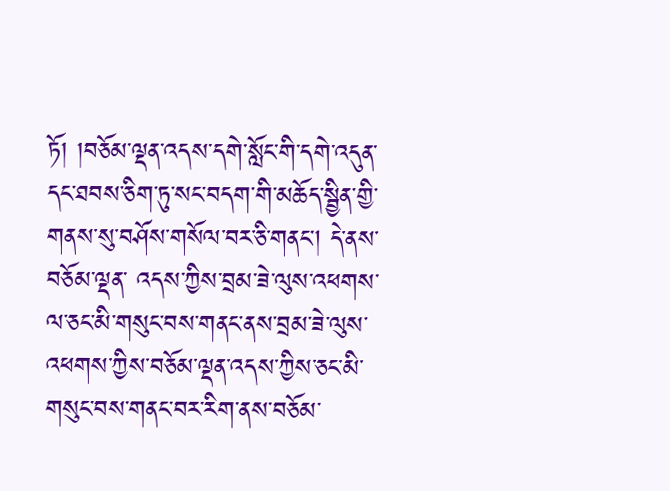ཏོ། །བཅོམ་ལྡན་འདས་དགེ་སློང་གི་དགེ་འདུན་དང་ཐབས་ཅིག་ཏུ་སང་བདག་གི་མཆོད་སྦྱིན་གྱི་གནས་སུ་བཤོས་གསོལ་བར་ཅི་གནང། དེ་ནས་བཅོམ་ལྡན་ འདས་ཀྱིས་བྲམ་ཟེ་ལུས་འཕགས་ལ་ཅང་མི་གསུང་བས་གནང་ནས་བྲམ་ཟེ་ལུས་འཕགས་ཀྱིས་བཅོམ་ལྡན་འདས་ཀྱིས་ཅང་མི་གསུང་བས་གནང་བར་རིག་ནས་བཅོམ་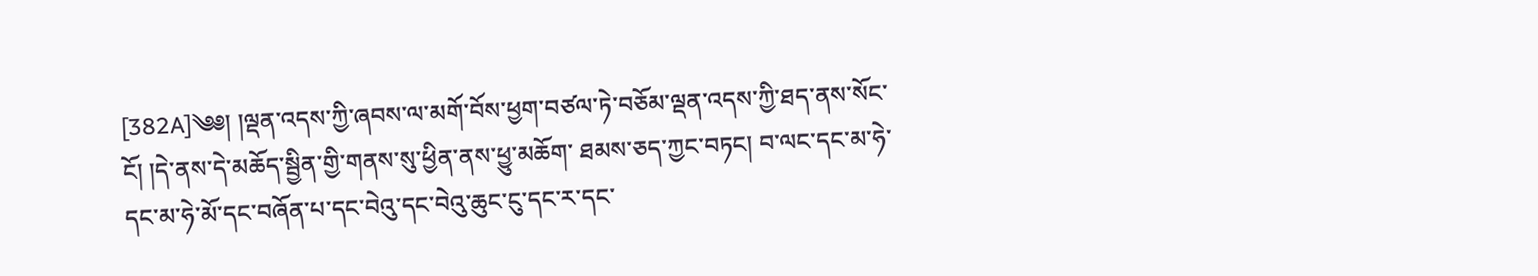[382A]༄༅། །ལྡན་འདས་ཀྱི་ཞབས་ལ་མགོ་བོས་ཕྱག་བཙལ་ཏེ་བཅོམ་ལྡན་འདས་ཀྱི་ཐད་ནས་སོང་ངོ། །དེ་ནས་དེ་མཆོད་སྦྱིན་གྱི་གནས་སུ་ཕྱིན་ནས་ཕྱུ་མཆོག་ ཐམས་ཅད་ཀྱང་བཏང། བ་ལང་དང་མ་ཧེ་དང་མ་ཧེ་མོ་དང་བཞོན་པ་དང་བེའུ་དང་བེའུ་ཆུང་ངུ་དང་ར་དང་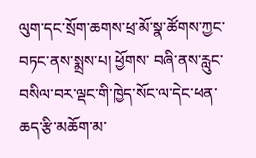ལུག་དང་སྲོག་ཆགས་ཕྲ་མོ་སྣ་ཚོགས་ཀྱང་བཏང་ནས་སྨྲས་པ། ཕྱོགས་ བཞི་ནས་རླུང་བསིལ་བར་ལྡང་གི་ཁྱེད་སོང་ལ་དེང་ཕན་ཆད་རྩི་མཆོག་མ་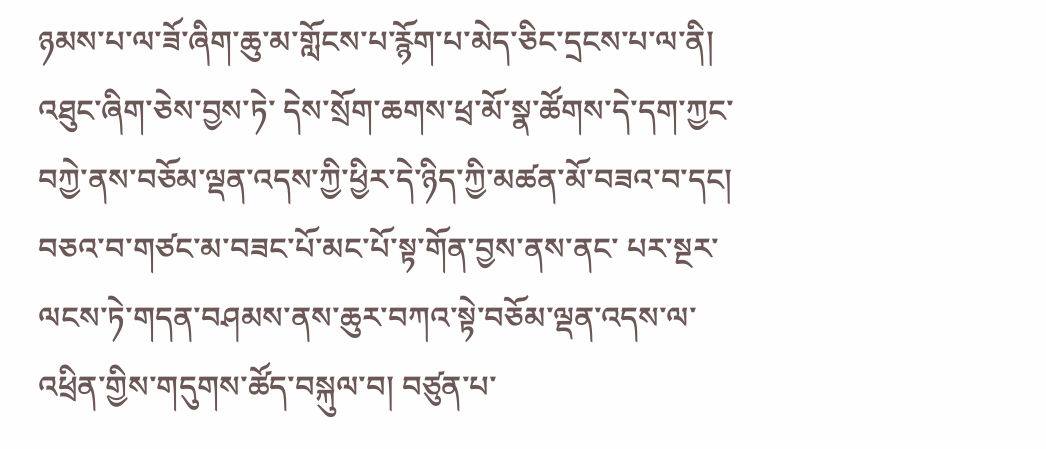ཉམས་པ་ལ་ཟོ་ཞིག་ཆུ་མ་གློངས་པ་རྙོག་པ་མེད་ཅིང་དྲངས་པ་ལ་ནི། འཐུང་ཞིག་ཅེས་བྱས་ཏེ་ དེས་སྲོག་ཆགས་ཕྲ་མོ་སྣ་ཚོགས་དེ་དག་ཀྱང་བཀྱེ་ནས་བཅོམ་ལྡན་འདས་ཀྱི་ཕྱིར་དེ་ཉིད་ཀྱི་མཚན་མོ་བཟའ་བ་དང། བཅའ་བ་གཙང་མ་བཟང་པོ་མང་པོ་སྟ་གོན་བྱས་ནས་ནང་ པར་སྔར་ལངས་ཏེ་གདན་བཤམས་ནས་ཆུར་བཀའ་སྟེ་བཅོམ་ལྡན་འདས་ལ་འཕྲིན་གྱིས་གདུགས་ཚོད་བསྐུལ་བ། བཙུན་པ་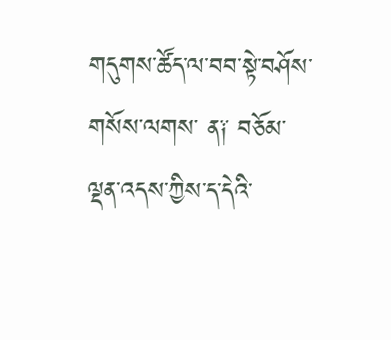གདུགས་ཚོད་ལ་བབ་སྟེ་བཤོས་གསོས་ལགས་ ན༑ བཅོམ་ལྡན་འདས་ཀྱིས་ད་དེའི་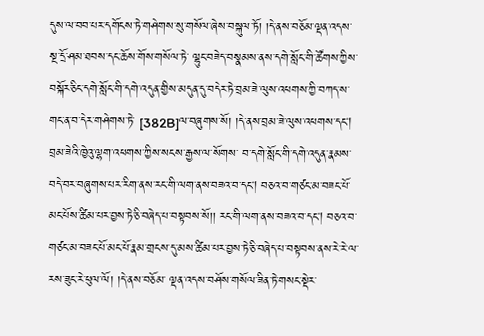དུས་ལ་བབ་པར་དགོངས་ཏེ་གཤེགས་སུ་གསོལ་ཞེས་བསྐུལ་ཏོ། །དེ་ནས་བཅོམ་ལྡན་འདས་སྔ་དྲོ་ཤམ་ཐབས་དང་ཆོས་གོས་གསོལ་ཏེ་ ལྷུང་བཟེད་བསྣམས་ནས་དགེ་སློང་གི་ཚོགས་ཀྱིས་བསྐོར་ཅིང་དགེ་སློང་གི་དགེ་འདུན་གྱིས་མདུན་དུ་བདེར་ཏེ་བྲམ་ཟེ་ལུས་འཕགས་ཀྱི་བཀད་ས་གང་ན་བ་དེར་གཤེགས་ཏེ་ [382B]ལ་བཞུགས་སོ། །དེ་ནས་བྲམ་ཟེ་ལུས་འཕགས་དང། བྲམ་ཟེའི་ཁྱེའུ་ལྷག་འཕགས་ཀྱིས་སངས་རྒྱས་ལ་སོགས་ བ་དགེ་སློང་གི་དགེ་འདུན་རྣམས་བདེ་བར་བཞུགས་པར་རིག་ནས་རང་གི་ལག་ནས་བཟའ་བ་དང། བཅའ་བ་གཙང་མ་བཟང་པོ་མང་པོས་ཚིམ་པར་བྱས་ཏེ་ཅི་བཞེད་པ་བསྟབས་སོ།། རང་གི་ལག་ནས་བཟའ་བ་དང། བཅའ་བ་གཙང་མ་བཟང་པོ་མང་པོ་རྣམ་གྲངས་དུ་མས་ཚིམ་པར་བྱས་ཏེ་ཅི་བཞེད་པ་བསྟབས་ནས་རེ་རེ་ལ་རས་ཟུང་རེ་ཕུལ་ལོ། །དེ་ནས་བཅོམ་ ལྡན་འདས་བཤོས་གསོལ་ཟིན་ཏེ་གསང་སྡེར་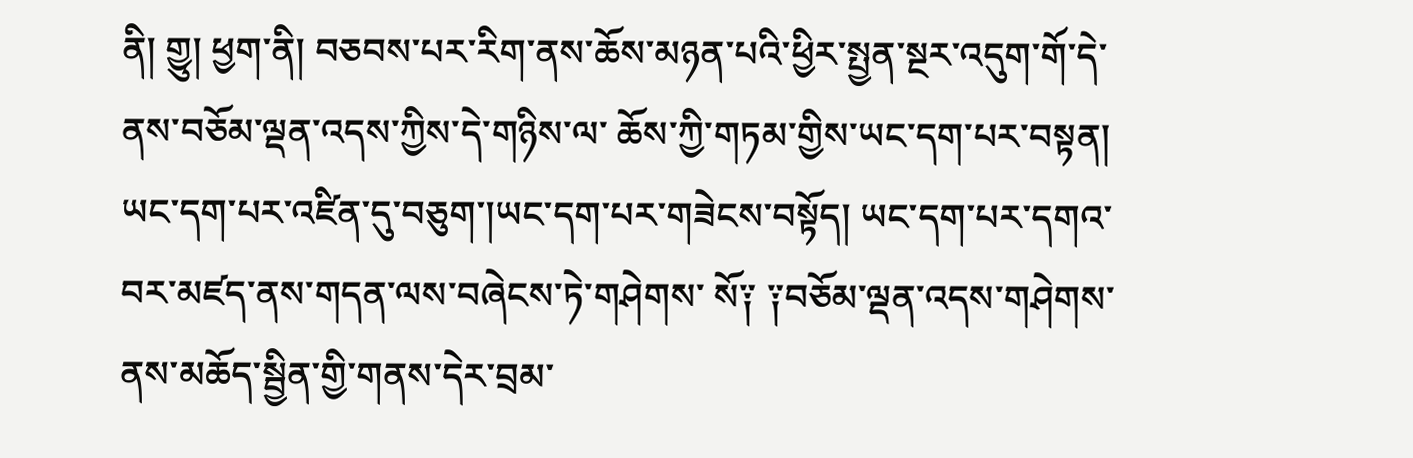ནི། གྱུ། ཕྱག་ནི། བཅབས་པར་རིག་ནས་ཆོས་མཉན་པའི་ཕྱིར་སྤྱན་སྔར་འདུག་གོ་དེ་ནས་བཅོམ་ལྡན་འདས་ཀྱིས་དེ་གཉིས་ལ་ ཆོས་ཀྱི་གཏམ་གྱིས་ཡང་དག་པར་བསྟན། ཡང་དག་པར་འཛིན་དུ་བཅུག་།ཡང་དག་པར་གཟེངས་བསྟོད། ཡང་དག་པར་དགའ་བར་མཛད་ནས་གདན་ལས་བཞེངས་ཏེ་གཤེགས་ སོ༑ ༑བཅོམ་ལྡན་འདས་གཤེགས་ནས་མཆོད་སྦྱིན་གྱི་གནས་དེར་བྲམ་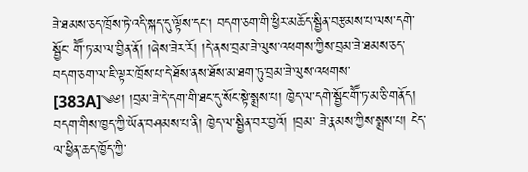ཟེ་ཐམས་ཅད་ཁྲོས་ཏེ་འདི་སྐད་དུ་ལྟོས་དང། བདག་ཅག་གི་ཕྱིར་མཆོད་སྦྱིན་བརྩམས་པ་ལས་དགེ་སྦྱོང་ གཽ་ཏ་མ་ལ་བྱིན་ནོ། །ཞེས་ཟེར་རོ། །དེ་ནས་བྲམ་ཟེ་ལུས་འཕགས་ཀྱིས་བྲམ་ཟེ་ཐམས་ཅད་བདག་ཅག་ལ་ཇི་ལྟར་ཁྲོས་པ་དེ་ཐོས་ནས་ཐོས་མ་ཐག་ཏུ་བྲམ་ཟེ་ལུས་འཕགས་ [383A]༄༅། །བྲམ་ཟེ་དེ་དག་གི་ཐང་དུ་སོང་སྟེ་སྨྲས་པ། ཁྱེད་ལ་དགེ་སྦྱོང་གཽ་ཏ་མ་ཅི་གནོད། བདག་གིས་ཁྱད་ཀྱི་ཡོན་བཤམས་པ་ནི། ཁྱེད་ལ་སྦྱིན་བར་བྱའོ། །བྲམ་ ཟེ་རྣམས་ཀྱིས་སྨྲས་པ། ངེད་ལ་ཕྱིན་ཆད་ཁྱོད་ཀྱི་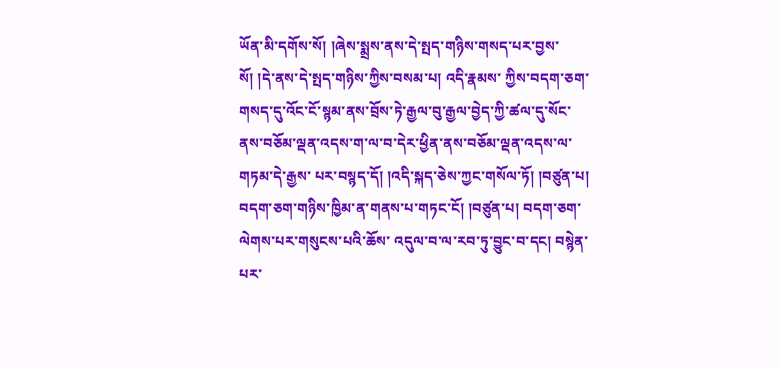ཡོན་མི་དགོས་སོ། །ཞེས་སྨྲས་ནས་དེ་སྤད་གཉིས་གསད་པར་བྱས་སོ། །དེ་ནས་དེ་སྤད་གཉིས་ཀྱིས་བསམ་པ། འདི་རྣམས་ ཀྱིས་བདག་ཅག་གསད་དུ་འོང་ངོ་སྙམ་ནས་བྲོས་ཏེ་རྒྱལ་བུ་རྒྱལ་བྱེད་ཀྱི་ཚལ་དུ་སོང་ནས་བཅོམ་ལྡན་འདས་ག་ལ་བ་དེར་ཕྱིན་ནས་བཅོམ་ལྡན་འདས་ལ་གཏམ་དེ་རྒྱས་ པར་བསྙད་དོ། །འདི་སྐད་ཅེས་ཀྱང་གསོལ་ཏོ། །བཙུན་པ། བདག་ཅག་གཉིས་ཁྱིམ་ན་གནས་པ་གཏང་ངོ། །བཙུན་པ། བདག་ཅག་ལེགས་པར་གསུངས་པའི་ཆོས་ འདུལ་བ་ལ་རབ་ཏུ་བྱུང་བ་དང། བསྙེན་པར་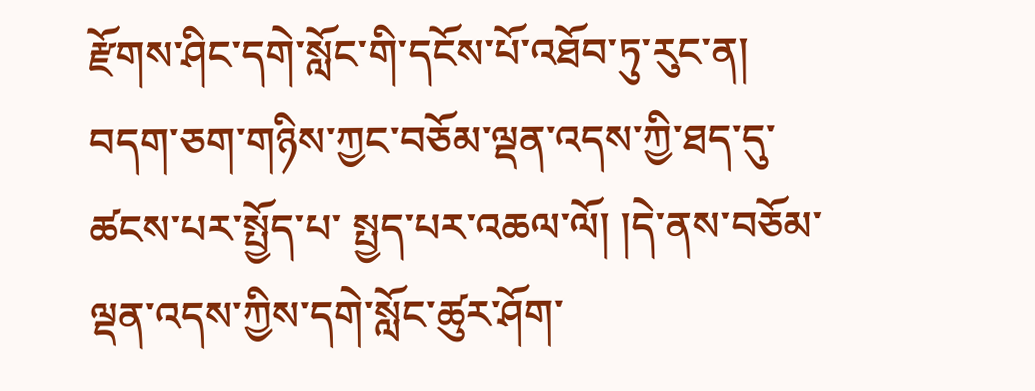རྫོགས་ཤིང་དགེ་སློང་གི་དངོས་པོ་འཐོབ་ཏུ་རུང་ན། བདག་ཅག་གཉིས་ཀྱང་བཅོམ་ལྡན་འདས་ཀྱི་ཐད་དུ་ཚངས་པར་སྤྱོད་པ་ སྤྱད་པར་འཆལ་ལོ། །དེ་ནས་བཅོམ་ལྡན་འདས་ཀྱིས་དགེ་སློང་ཚུར་ཤོག་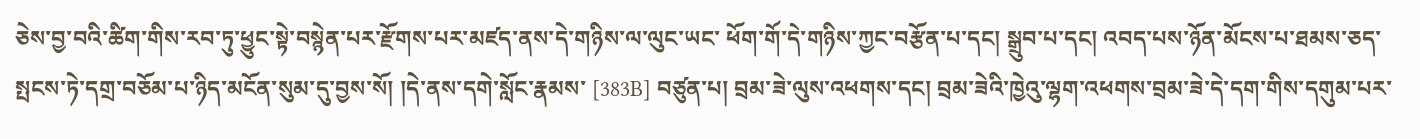ཅེས་བྱ་བའི་ཚིག་གིས་རབ་ཏུ་ཕྱུང་སྟེ་བསྙེན་པར་རྫོགས་པར་མཛད་ནས་དེ་གཉིས་ལ་ལུང་ཡང་ ཕོག་གོ་དེ་གཉིས་ཀྱང་བརྩོན་པ་དང། སྒྲུབ་པ་དང། འབད་པས་ཉོན་མོངས་པ་ཐམས་ཅད་སྤངས་ཏེ་དགྲ་བཅོམ་པ་ཉིད་མངོན་སུམ་དུ་བྱས་སོ། །དེ་ནས་དགེ་སློང་རྣམས་ [383B] བཙུན་པ། བྲམ་ཟེ་ལུས་འཕགས་དང། བྲམ་ཟེའི་ཁྱེའུ་ལྷག་འཕགས་བྲམ་ཟེ་དེ་དག་གིས་དགུམ་པར་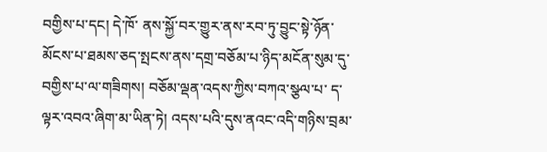བགྱིས་པ་དང། དེ་ཁོ་ ནས་སྐྱོ་བར་གྱུར་ནས་རབ་ཏུ་བྱུང་སྟེ་ཉོན་མོངས་པ་ཐམས་ཅད་སྤངས་ནས་དགྲ་བཅོམ་པ་ཉིད་མངོན་སུམ་དུ་བགྱིས་པ་ལ་གཟིགས། བཅོམ་ལྡན་འདས་ཀྱིས་བཀའ་སྩལ་པ་ ད་ལྟར་འབའ་ཞིག་མ་ཡིན་ཏེ། འདས་པའི་དུས་ནའང་འདི་གཉིས་བྲམ་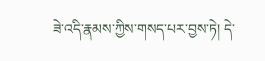ཟེ་འདི་རྣམས་ཀྱིས་གསད་པར་བྱས་ཏེ། དེ་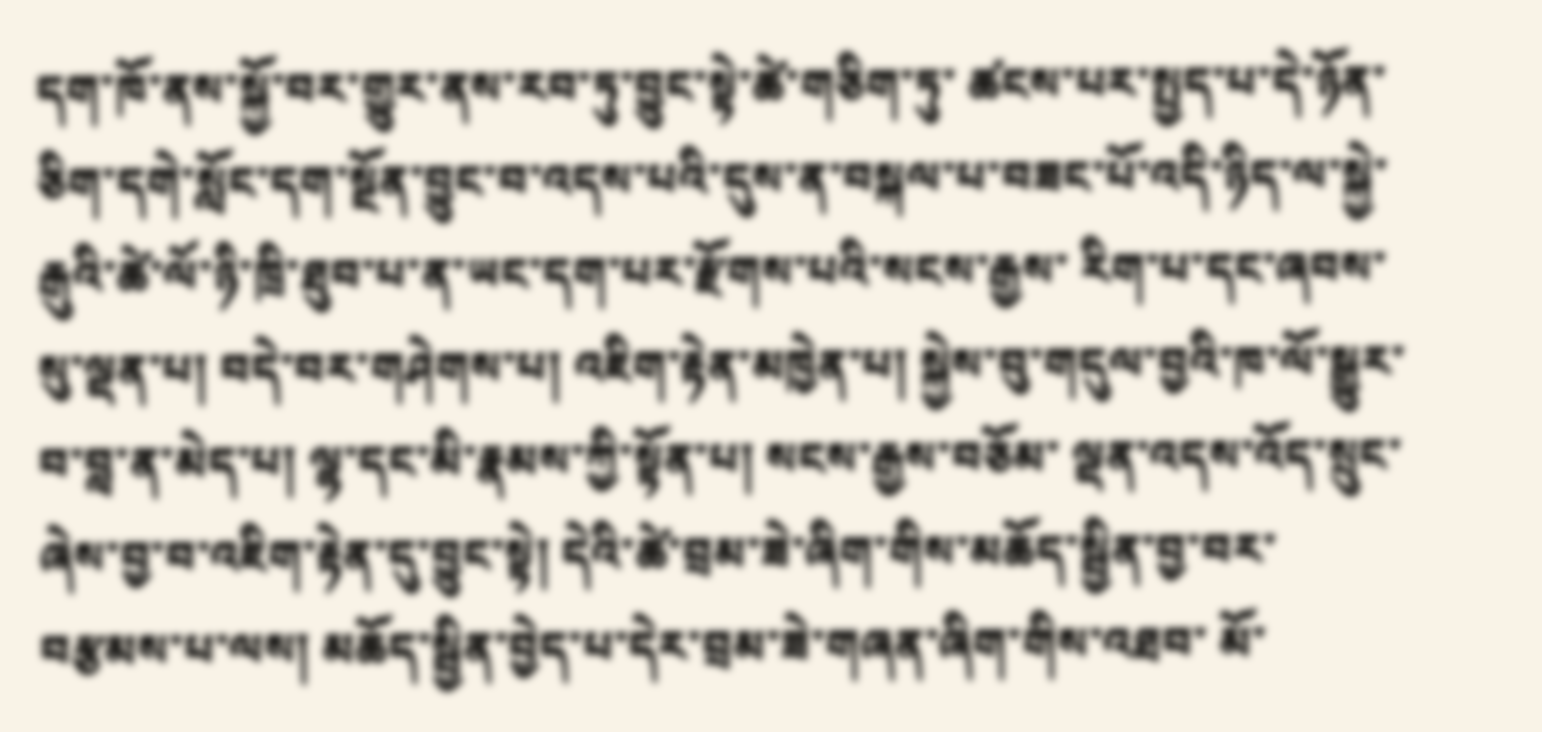དག་ཁོ་ནས་སྐྱོ་བར་གྱུར་ནས་རབ་ཏུ་བྱུང་སྟེ་ཚེ་གཅིག་ཏུ་ ཚངས་པར་སྤྱད་པ་དེ་ཉོན་ཅིག་དགེ་སློང་དག་སྔོན་བྱུང་བ་འདས་པའི་དུས་ན་བསྐལ་པ་བཟང་པོ་འདི་ཉིད་ལ་སྐྱེ་རྒུའི་ཚེ་ལོ་ཉི་ཁྲི་ཐུབ་པ་ན་ཡང་དག་པར་རྫོགས་པའི་སངས་རྒྱས་ རིག་པ་དང་ཞབས་སུ་ལྡན་པ། བདེ་བར་གཤེགས་པ། འཇིག་རྟེན་མཁྱེན་པ། སྐྱེས་བུ་གདུལ་བྱའི་ཁ་ལོ་སྒྱུར་བ་བླ་ན་མེད་པ། ལྷ་དང་མི་རྣམས་ཀྱི་སྟོན་པ། སངས་རྒྱས་བཅོམ་ ལྡན་འདས་འོད་སྲུང་ཞེས་བྱ་བ་འཇིག་རྟེན་དུ་བྱུང་སྟེ། དེའི་ཚེ་བྲམ་ཟེ་ཞིག་གིས་མཆོད་སྦྱིན་བྱ་བར་བརྩམས་པ་ལས། མཆོད་སྦྱིན་བྱེད་པ་དེར་བྲམ་ཟེ་གཞན་ཞིག་གིས་འཐབ་ མོ་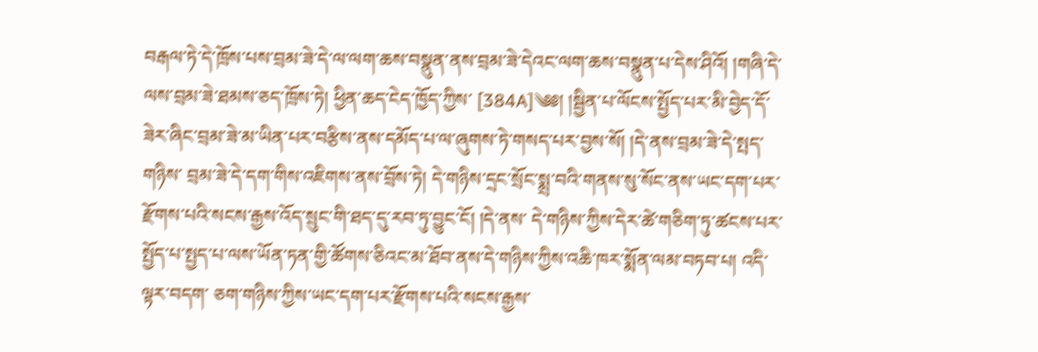བརྒལ་ཏེ་དེ་ཁྲོས་པས་བྲམ་ཟེ་དེ་ལ་ལག་ཆས་བསྣུན་ནས་བྲམ་ཟེ་དེའང་ལག་ཆས་བསྣུན་པ་དེས་ཤིའོ། །གཞི་དེ་ལས་བྲམ་ཟེ་ཐམས་ཅད་ཁྲོས་ཏེ། ཕྱིན་ཆད་ངེད་ཁྱོད་ཀྱིས་ [384A]༄༅། །སྦྱིན་པ་ལོངས་སྤྱོད་པར་མི་བྱེད་དོ་ཟེར་ཞིང་བྲམ་ཟེ་མ་ཡིན་པར་བརྩིས་ནས་དམོད་པ་ལ་ཞུགས་ཏེ་གསད་པར་བྱས་སོ། །དེ་ནས་བྲམ་ཟེ་དེ་སྤད་གཉིས་ བྲམ་ཟེ་དེ་དག་གིས་འཇིགས་ནས་བྲོས་ཏེ། དེ་གཉིས་དྲང་སྲོང་སྨྲ་བའི་གནས་སུ་སོང་ནས་ཡང་དག་པར་རྫོགས་པའི་སངས་རྒྱས་འོད་སྲུང་གི་ཐད་དུ་རབ་ཏུ་བྱུང་ངོ། །དེ་ནས་ དེ་གཉིས་ཀྱིས་དེར་ཚེ་གཅིག་ཏུ་ཚངས་པར་སྤྱོད་པ་སྤྱད་པ་ལས་ཡོན་ཏན་གྱི་ཚོགས་ཅིའང་མ་ཐོབ་ནས་དེ་གཉིས་ཀྱིས་འཆི་ཁར་སྨོན་ལམ་བཏབ་པ། འདི་ལྟར་བདག་ ཅག་གཉིས་ཀྱིས་ཡང་དག་པར་རྫོགས་པའི་སངས་རྒྱས་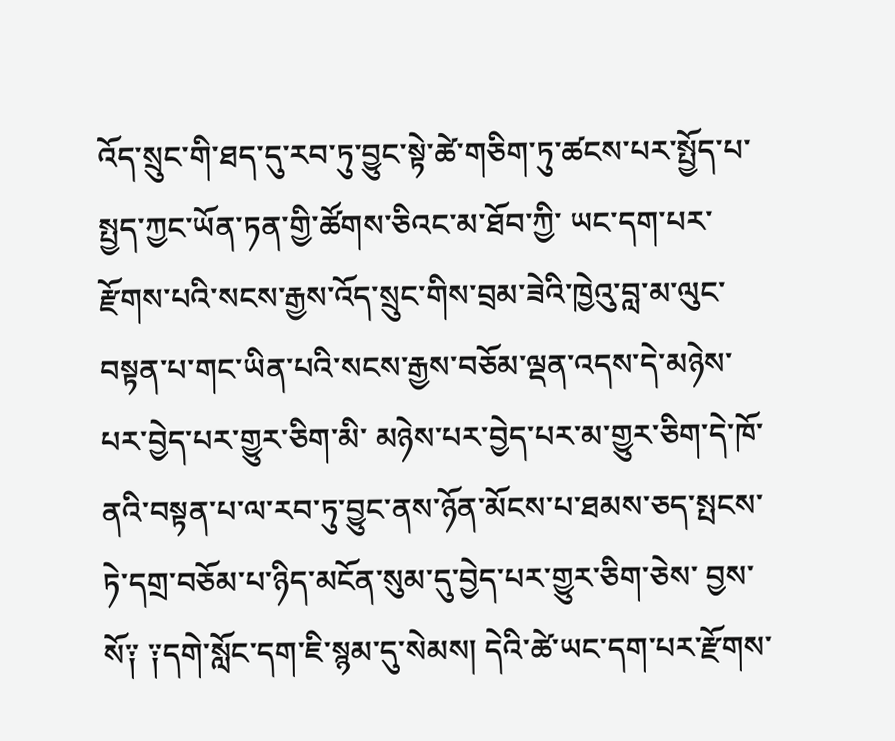འོད་སྲུང་གི་ཐད་དུ་རབ་ཏུ་བྱུང་སྟེ་ཚེ་གཅིག་ཏུ་ཚངས་པར་སྤྱོད་པ་སྤྱད་ཀྱང་ཡོན་ཏན་གྱི་ཚོགས་ཅིའང་མ་ཐོབ་ཀྱི་ ཡང་དག་པར་རྫོགས་པའི་སངས་རྒྱས་འོད་སྲུང་གིས་བྲམ་ཟེའི་ཁྱེའུ་བླ་མ་ལུང་བསྟན་པ་གང་ཡིན་པའི་སངས་རྒྱས་བཅོམ་ལྡན་འདས་དེ་མཉེས་པར་བྱེད་པར་གྱུར་ཅིག་མི་ མཉེས་པར་བྱེད་པར་མ་གྱུར་ཅིག་དེ་ཁོ་ནའི་བསྟན་པ་ལ་རབ་ཏུ་བྱུང་ནས་ཉོན་མོངས་པ་ཐམས་ཅད་སྤངས་ཏེ་དགྲ་བཅོམ་པ་ཉིད་མངོན་སུམ་དུ་བྱེད་པར་གྱུར་ཅིག་ཅེས་ བྱས་སོ༑ ༑དགེ་སློང་དག་ཇི་སྙམ་དུ་སེམས། དེའི་ཚེ་ཡང་དག་པར་རྫོགས་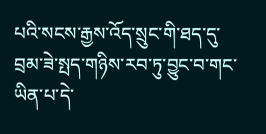པའི་སངས་རྒྱས་འོད་སྲུང་གི་ཐད་དུ་བྲམ་ཟེ་སྤད་གཉིས་རབ་ཏུ་བྱུང་བ་གང་ཡིན་པ་དེ་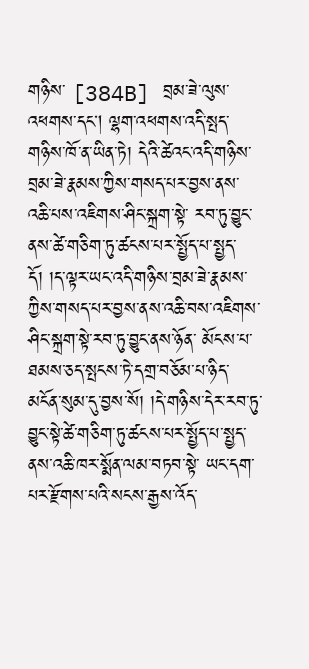གཉིས་ [384B] བྲམ་ཟེ་ལུས་འཕགས་དང། ལྷག་འཕགས་འདི་སྤད་གཉིས་ཁོ་ན་ཡིན་ཏེ། དེའི་ཚེའང་འདི་གཉིས་བྲམ་ཟེ་རྣམས་ཀྱིས་གསད་པར་བྱས་ནས་འཆི་པས་འཇིགས་ཤིང་སྐྲག་སྟེ་ རབ་ཏུ་བྱུང་ནས་ཚེ་གཅིག་ཏུ་ཚངས་པར་སྤྱོད་པ་སྤྱད་དོ། །ད་ལྟར་ཡང་འདི་གཉིས་བྲམ་ཟེ་རྣམས་ཀྱིས་གསད་པར་བྱས་ནས་འཆི་བས་འཇིགས་ཤིང་སྐྲག་སྟེ་རབ་ཏུ་བྱུང་ནས་ཉོན་ མོངས་པ་ཐམས་ཅད་སྤངས་ཏེ་དགྲ་བཅོམ་པ་ཉིད་མངོན་སུམ་དུ་བྱས་སོ། །དེ་གཉིས་དེར་རབ་ཏུ་བྱུང་སྟེ་ཚེ་གཅིག་ཏུ་ཚངས་པར་སྤྱོད་པ་སྤྱད་ནས་འཆི་ཁར་སྨོན་ལམ་བཏབ་སྟེ་ ཡང་དག་པར་རྫོགས་པའི་སངས་རྒྱས་འོད་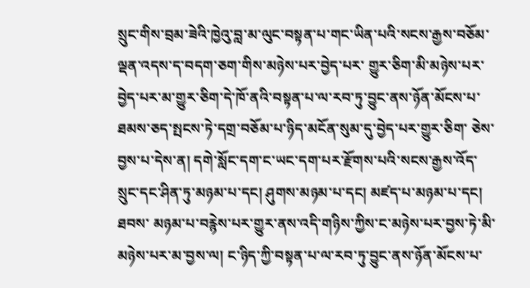སྲུང་གིས་བྲམ་ཟེའི་ཁྱེའུ་བླ་མ་ལུང་བསྟན་པ་གང་ཡིན་པའི་སངས་རྒྱས་བཅོམ་ལྡན་འདས་ད་བདག་ཅག་གིས་མཉེས་པར་བྱེད་པར་ གྱུར་ཅིག་མི་མཉེས་པར་བྱེད་པར་མ་གྱུར་ཅིག་དེ་ཁོ་ནའི་བསྟན་པ་ལ་རབ་ཏུ་བྱུང་ནས་ཉོན་མོངས་པ་ཐམས་ཅད་སྤངས་ཏེ་དགྲ་བཅོམ་པ་ཉིད་མངོན་སུམ་དུ་བྱེད་པར་གྱུར་ཅིག་ ཅེས་བྱས་པ་དེས་ན། དགེ་སློང་དག་ང་ཡང་དག་པར་རྫོགས་པའི་སངས་རྒྱས་འོད་སྲུང་དང་ཤིན་ཏུ་མཉམ་པ་དང། ཤུགས་མཉམ་པ་དང། མཛད་པ་མཉམ་པ་དང། ཐབས་ མཉམ་པ་བརྙེས་པར་གྱུར་ནས་འདི་གཉིས་ཀྱིས་ང་མཉེས་པར་བྱས་ཏེ་མི་མཉེས་པར་མ་བྱས་ལ། ང་ཉིད་ཀྱི་བསྟན་པ་ལ་རབ་ཏུ་བྱུང་ནས་ཉོན་མོངས་པ་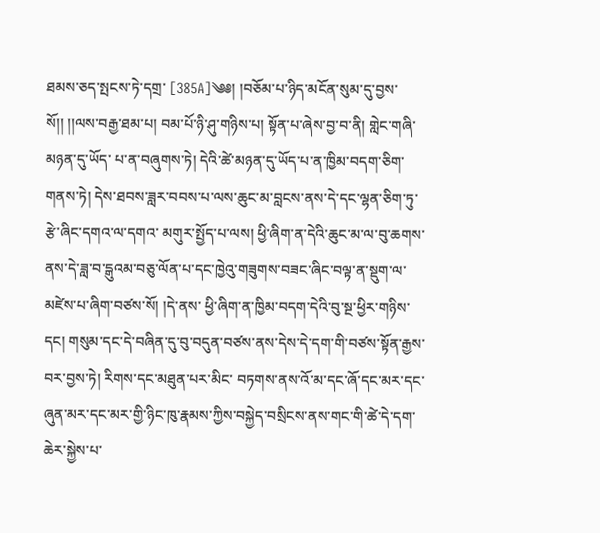ཐམས་ཅད་སྤངས་ཏེ་དགྲ་ [385A]༄༅། །བཅོམ་པ་ཉིད་མངོན་སུམ་དུ་བྱས་སོ།། །།ལས་བརྒྱ་ཐམ་པ། བམ་པོ་ཉི་ཤུ་གཉིས་པ། སྟོན་པ་ཞེས་བྱ་བ་ནི། གླེང་གཞི་མཉན་དུ་ཡོད་ པ་ན་བཞུགས་ཏེ། དེའི་ཚེ་མཉན་དུ་ཡོད་པ་ན་ཁྱིམ་བདག་ཅིག་གནས་ཏེ། དེས་ཐབས་ཟླར་བབས་པ་ལས་ཆུང་མ་བླངས་ནས་དེ་དང་ལྷན་ཅིག་ཏུ་རྩེ་ཞིང་དགའ་ལ་དགའ་ མགུར་སྤྱོད་པ་ལས། ཕྱི་ཞིག་ན་དེའི་ཆུང་མ་ལ་བུ་ཆགས་ནས་དེ་ཟླ་བ་དྒུའམ་བཅུ་ལོན་པ་དང་ཁྱེའུ་གཟུགས་བཟང་ཞིང་བལྟ་ན་སྡུག་ལ་མཛེས་པ་ཞིག་བཙས་སོ། །དེ་ནས་ ཕྱི་ཞིག་ན་ཁྱིམ་བདག་དེའི་བུ་སྔ་ཕྱིར་གཉིས་དང། གསུམ་དང་དེ་བཞིན་དུ་བུ་བདུན་བཙས་ནས་དེས་དེ་དག་གི་བཙས་སྟོན་རྒྱས་བར་བྱས་ཏེ། རིགས་དང་མཐུན་པར་མིང་ བཏགས་ནས་འོ་མ་དང་ཞོ་དང་མར་དང་ཞུན་མར་དང་མར་གྱི་ཉིང་ཁུ་རྣམས་ཀྱིས་བསྐྱེད་བསྲིངས་ནས་གང་གི་ཚེ་དེ་དག་ཆེར་སྐྱེས་པ་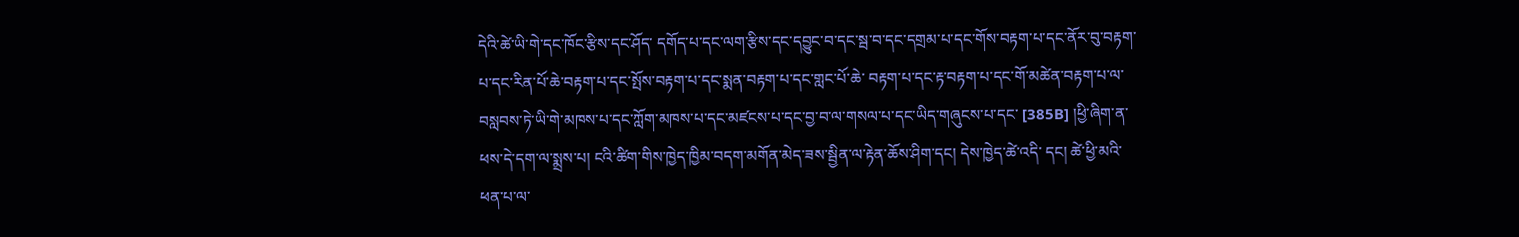དེའི་ཚེ་ཡི་གེ་དང་ཁོང་རྩིས་དང་ཤོད་ དགོད་པ་དང་ལག་རྩིས་དང་དབྱུང་བ་དང་སྦ་བ་དང་དགྲམ་པ་དང་གོས་བརྟག་པ་དང་ནོར་བུ་བརྟག་པ་དང་རིན་པོ་ཆེ་བརྟག་པ་དང་སྤོས་བརྟག་པ་དང་སྨན་བརྟག་པ་དང་གླང་པོ་ཆེ་ བརྟག་པ་དང་རྟ་བརྟག་པ་དང་གོ་མཚེན་བརྟག་པ་ལ་བསླབས་ཏེ་ཡི་གེ་མཁས་པ་དང་ཀློག་མཁས་པ་དང་མཛངས་པ་དང་བྱ་བ་ལ་གསལ་པ་དང་ཡིད་གཞུངས་པ་དང་ [385B] །ཕྱི་ཞིག་ན་ཕས་དེ་དག་ལ་སྨྲས་པ། ངའི་ཚིག་གིས་ཁྱེད་ཁྱིམ་བདག་མགོན་མེད་ཟས་སྦྱིན་ལ་རྟེན་ཆོས་ཤིག་དང། དེས་ཁྱེད་ཚེ་འདི་ དང། ཚེ་ཕྱི་མའི་ཕན་པ་ལ་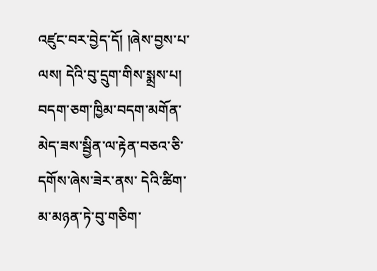འཛུང་བར་བྱེད་དོ། །ཞེས་བྱས་པ་ལས། དེའི་བུ་དྲུག་གིས་སྨྲས་པ། བདག་ཅག་ཁྱིམ་བདག་མགོན་མེད་ཟས་སྦྱིན་ལ་རྟེན་བཅའ་ཅི་དགོས་ཞེས་ཟེར་ནས་ དེའི་ཚིག་མ་མཉན་ཏེ་བུ་གཅིག་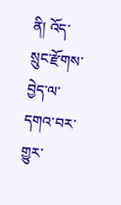ནི། འོད་སྲུང་རྫོགས་བྱེད་ལ་དགའ་བར་གྱུར་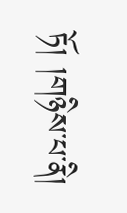ཏོ། །གཉིས་པ་ནི།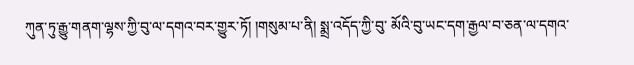ཀུན་ཏུ་རྒྱུ་གནག་ལྷས་ཀྱི་བུ་ལ་དགའ་བར་གྱུར་ཏོ། །གསུམ་པ་ནི། སྨྲ་འདོད་ཀྱི་བུ་ མོའི་བུ་ཡང་དག་རྒྱལ་བ་ཅན་ལ་དགའ་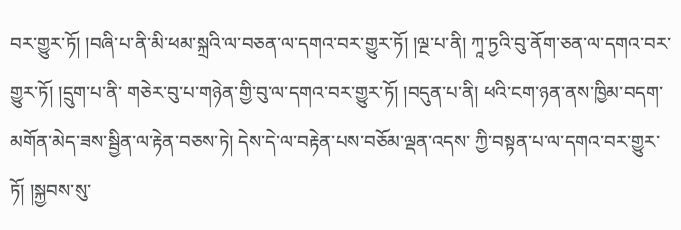བར་གྱུར་ཏོ། །བཞི་པ་ནི་མི་ཕམ་སྐྲའི་ལ་བཅན་ལ་དགའ་བར་གྱུར་ཏོ། །ལྔ་པ་ནི། ཀཱ་ཏྱའི་བུ་ནོག་ཅན་ལ་དགའ་བར་གྱུར་ཏོ། །དྲུག་པ་ནི་ གཅེར་བུ་པ་གཉེན་གྱི་བུ་ལ་དགའ་བར་གྱུར་ཏོ། །བདུན་པ་ནི། ཕའི་ངག་ཉན་ནས་ཁྱིམ་བདག་མགོན་མེད་ཟས་སྦྱིན་ལ་རྟེན་བཅས་ཏེ། དེས་དེ་ལ་བརྟེན་པས་བཅོམ་ལྡན་འདས་ ཀྱི་བསྟན་པ་ལ་དགའ་བར་གྱུར་ཏོ། །སྐྱབས་སུ་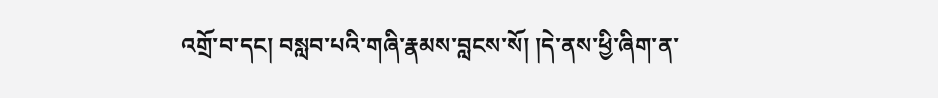འགྲོ་བ་དང། བསླབ་པའི་གཞི་རྣམས་བླངས་སོ། །དེ་ནས་ཕྱི་ཞིག་ན་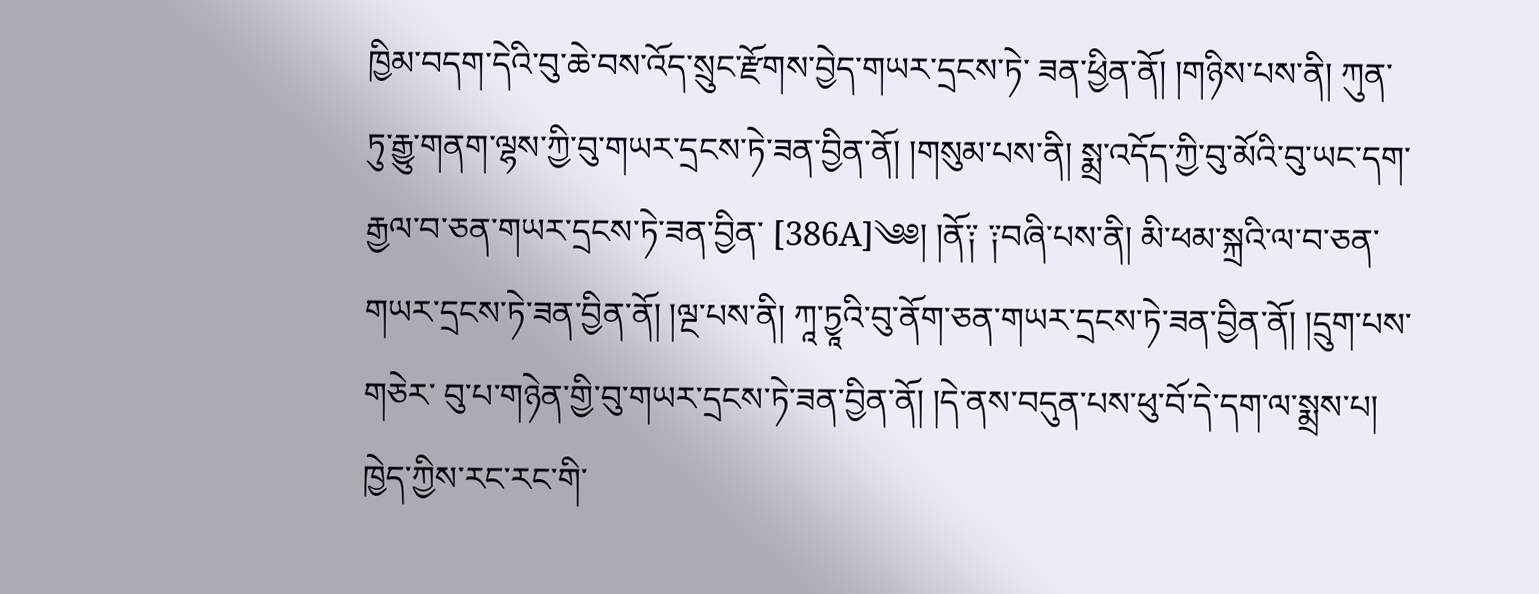ཁྱིམ་བདག་དེའི་བུ་ཆེ་བས་འོད་སྲུང་རྫོགས་བྱེད་གཡར་དྲངས་ཏེ་ ཟན་ཕྱིན་ནོ། །གཉིས་པས་ནི། ཀུན་ཏུ་རྒྱུ་གནག་ལྷས་ཀྱི་བུ་གཡར་དྲངས་ཏེ་ཟན་བྱིན་ནོ། །གསུམ་པས་ནི། སྨྲ་འདོད་ཀྱི་བུ་མོའི་བུ་ཡང་དག་རྒྱལ་བ་ཅན་གཡར་དྲངས་ཏེ་ཟན་བྱིན་ [386A]༄༅། །ནོ༑ ༑བཞི་པས་ནི། མི་ཕམ་སྐྲའི་ལ་བ་ཅན་གཡར་དྲངས་ཏེ་ཟན་བྱིན་ནོ། །ལྔ་པས་ནི། ཀཱ་ཏྱཱའི་བུ་ནོག་ཅན་གཡར་དྲངས་ཏེ་ཟན་བྱིན་ནོ། །དྲུག་པས་གཅེར་ བུ་པ་གཉེན་གྱི་བུ་གཡར་དྲངས་ཏེ་ཟན་བྱིན་ནོ། །དེ་ནས་བདུན་པས་ཕུ་བོ་དེ་དག་ལ་སྨྲས་པ། ཁྱེད་ཀྱིས་རང་རང་གི་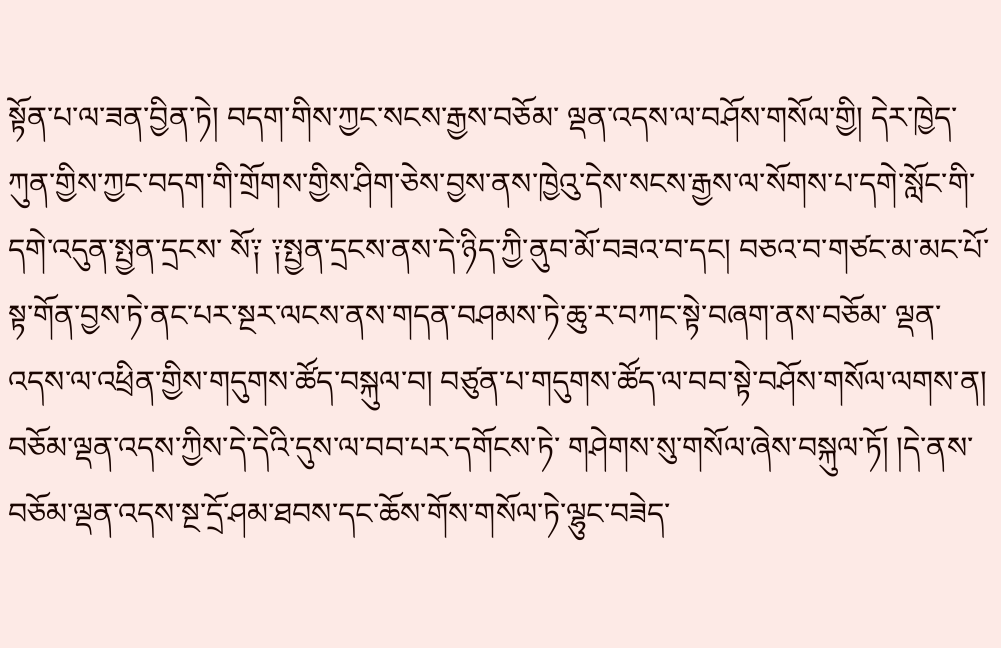སྟོན་པ་ལ་ཟན་བྱིན་ཏེ། བདག་གིས་ཀྱང་སངས་རྒྱས་བཅོམ་ ལྡན་འདས་ལ་བཤོས་གསོལ་གྱི། དེར་ཁྱེད་ཀུན་གྱིས་ཀྱང་བདག་གི་གྲོགས་གྱིས་ཤིག་ཅེས་བྱས་ནས་ཁྱེའུ་དེས་སངས་རྒྱས་ལ་སོགས་པ་དགེ་སློང་གི་དགེ་འདུན་སྤྱན་དྲངས་ སོ༑ ༑སྤྱན་དྲངས་ནས་དེ་ཉིད་ཀྱི་ནུབ་མོ་བཟའ་བ་དང། བཅའ་བ་གཙང་མ་མང་པོ་སྟ་གོན་བྱས་ཏེ་ནང་པར་སྔར་ལངས་ནས་གདན་བཤམས་ཏེ་ཆུ་ར་བཀང་སྟེ་བཞག་ནས་བཅོམ་ ལྡན་འདས་ལ་འཕྲིན་གྱིས་གདུགས་ཚོད་བསྐུལ་བ། བཙུན་པ་གདུགས་ཚོད་ལ་བབ་སྟེ་བཤོས་གསོལ་ལགས་ན། བཅོམ་ལྡན་འདས་ཀྱིས་དེ་དེའི་དུས་ལ་བབ་པར་དགོངས་ཏེ་ གཤེགས་སུ་གསོལ་ཞེས་བསྐུལ་ཏོ། །དེ་ནས་བཅོམ་ལྡན་འདས་སྔ་དྲོ་ཤམ་ཐབས་དང་ཆོས་གོས་གསོལ་ཏེ་ལྷུང་བཟེད་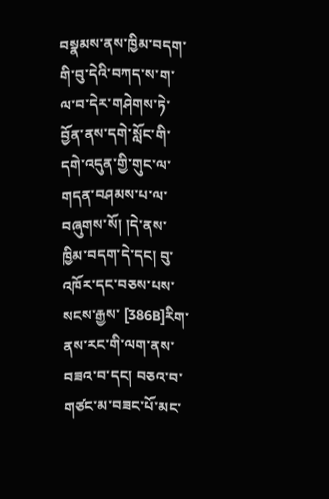བསྣམས་ནས་ཁྱིམ་བདག་གི་བུ་དེའི་བཀད་ས་ག་ ལ་བ་དེར་གཤེགས་ཏེ་བྱོན་ནས་དགེ་སློང་གི་དགེ་འདུན་གྱི་གུང་ལ་གདན་བཤམས་པ་ལ་བཞུགས་སོ། །དེ་ནས་ཁྱིམ་བདག་དེ་དང། བུ་འཁོར་དང་བཅས་པས་སངས་རྒྱས་ [386B]རིག་ནས་རང་གི་ལག་ནས་བཟའ་བ་དང། བཅའ་བ་གཙང་མ་བཟང་པོ་མང་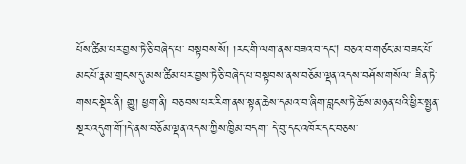པོས་ཚིམ་པར་བྱས་ཏེ་ཅི་བཞེད་པ་ བསྟབས་སོ། །རང་གི་ལག་ནས་བཟའ་བ་དང། བཅའ་བ་གཙང་མ་བཟང་པོ་མང་པོ་རྣམ་གྲངས་དུ་མས་ཚིམ་པར་བྱས་ཏེ་ཅི་བཞེད་པ་བསྟབས་ནས་བཅོམ་ལྡན་འདས་བཤོས་གསོལ་ ཟིན་ཏེ་གསང་སྡེར་ནི། གྱུ། ཕྱག་ནི། བཅབས་པར་རིག་ནས་སྟན་ཆེས་དམའ་བ་ཞིག་བླངས་ཏེ་ཆོས་མཉན་པའི་ཕྱིར་སྤྱན་སྔར་འདུག་གོ་།དེ་ནས་བཅོམ་ལྡན་འདས་ཀྱིས་ཁྱིམ་བདག་ དེ་བུ་དང་འཁོར་དང་བཅས་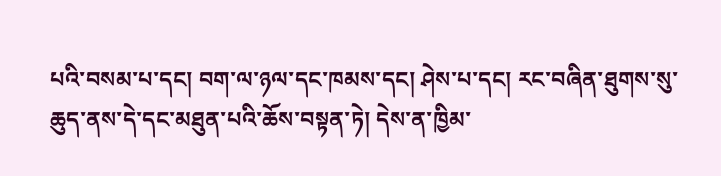པའི་བསམ་པ་དང། བག་ལ་ཉལ་དང་ཁམས་དང། ཤེས་པ་དང། རང་བཞིན་ཐུགས་སུ་ཆུད་ནས་དེ་དང་མཐུན་པའི་ཆོས་བསྟན་ཏེ། དེས་ན་ཁྱིམ་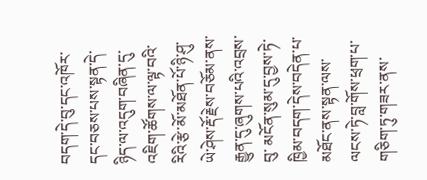བདག་དེ་བུ་དང་འཁོར་དང་བཅས་པས་སྟན་དེ་ཉིད་ལ་འདུག་བཞིན་དུ་འཇིག་ཚོགས་ལ་ལྟ་བའི་རིའི་རྩེ་མོ་མཐོན་པོ་ཉི་ཤུ་ཡེ་ཤེས་རྡོ་རྗེས་བཅོམ་ནས་རྒྱུན་དུ་ཞུགས་པའི་འབྲས་བུ་ མངོན་སུམ་དུ་བྱས་ཏེ་ཁྱིམ་བདག་དེས་བདེན་པ་མཐོང་ནས་སྟན་ལས་ལངས་ཏེ་བླ་གོས་ཕྲག་པ་གཅིག་ཏུ་གཟར་ནས་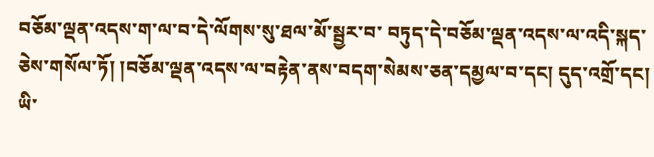བཅོམ་ལྡན་འདས་ག་ལ་བ་དེ་ལོགས་སུ་ཐལ་མོ་སྦྱར་བ་ བཏུད་དེ་བཅོམ་ལྡན་འདས་ལ་འདི་སྐད་ཅེས་གསོལ་ཏོ། །བཅོམ་ལྡན་འདས་ལ་བརྟེན་ནས་བདག་སེམས་ཅན་དམྱལ་བ་དང། དུད་འགྲོ་དང། ཡི་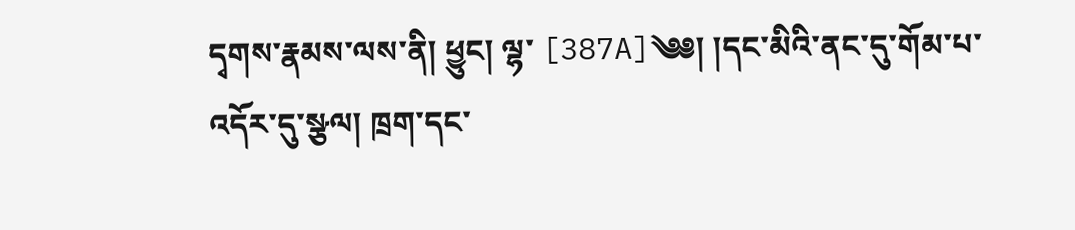དྭགས་རྣམས་ལས་ནི། ཕྱུང། ལྷ་ [387A]༄༅། །དང་མིའི་ནང་དུ་གོམ་པ་འདོར་དུ་སྩལ། ཁྲག་དང་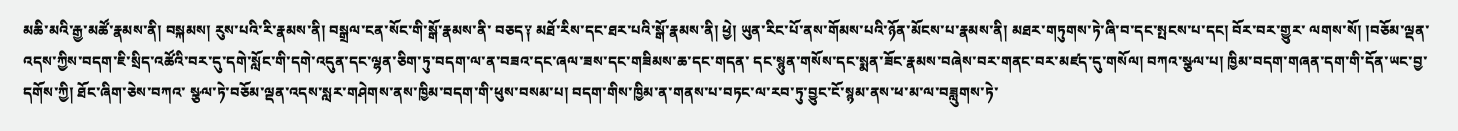མཆི་མའི་རྒྱ་མཚོ་རྣམས་ནི། བསྐམས། རུས་པའི་རི་རྣམས་ནི། བསྒྲལ་ངན་སོང་གི་སྒོ་རྣམས་ནི་ བཅད༑ མཐོ་རིས་དང་ཐར་པའི་སྒོ་རྣམས་ནི། ཕྱེ། ཡུན་རིང་པོ་ནས་གོམས་པའི་ཉོན་མོངས་པ་རྣམས་ནི། མཐར་གཏུགས་ཏེ་ཞི་བ་དང་སྤངས་པ་དང། བོར་བར་གྱུར་ ལགས་སོ། །བཅོམ་ལྡན་འདས་ཀྱིས་བདག་ཇི་སྲིད་འཚོའི་བར་དུ་དགེ་སློང་གི་དགེ་འདུན་དང་ལྷན་ཅིག་ཏུ་བདག་ལ་ན་བཟའ་དང་ཞལ་ཟས་དང་གཟིམས་ཆ་དང་གདན་ དང་སྙུན་གསོས་དང་སྨན་ཟོང་རྣམས་བཞེས་བར་གནང་བར་མཛད་དུ་གསོལ། བཀའ་སྩལ་པ། ཁྱིམ་བདག་གཞན་དག་གི་དོན་ཡང་བྱ་དགོས་ཀྱི། ཐོང་ཞིག་ཅེས་བཀའ་ སྩལ་ཏེ་བཅོམ་ལྡན་འདས་སླར་གཤེགས་ནས་ཁྱིམ་བདག་གི་ཕུས་བསམ་པ། བདག་གིས་ཁྱིམ་ན་གནས་པ་བཏང་ལ་རབ་ཏུ་བྱུང་ངོ་སྙམ་ནས་ཕ་མ་ལ་བཟླུགས་ཏེ་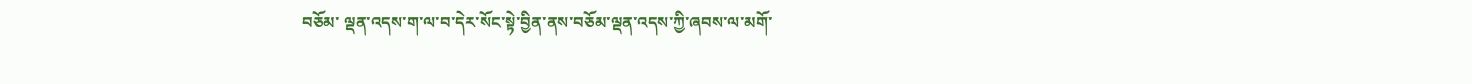བཅོམ་ ལྡན་འདས་ག་ལ་བ་དེར་སོང་སྟེ་བྱིན་ནས་བཅོམ་ལྡན་འདས་ཀྱི་ཞབས་ལ་མགོ་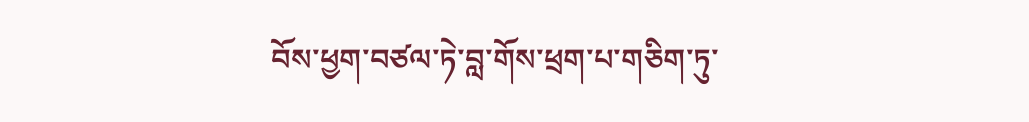བོས་ཕྱག་བཙལ་ཏེ་བླ་གོས་ཕྲག་པ་གཅིག་ཏུ་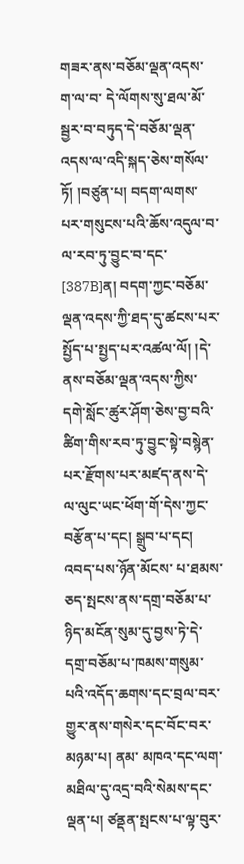གཟར་ནས་བཅོམ་ལྡན་འདས་ག་ལ་བ་ དེ་ལོགས་སུ་ཐལ་མོ་སྦྱར་བ་བཏུད་དེ་བཅོམ་ལྡན་འདས་ལ་འདི་སྐད་ཅེས་གསོལ་ཏོ། །བཙུན་པ། བདག་ལགས་པར་གསུངས་པའི་ཆོས་འདུལ་བ་ལ་རབ་ཏུ་བྱུང་བ་དང་ [387B]ན། བདག་ཀྱང་བཅོམ་ལྡན་འདས་ཀྱི་ཐད་དུ་ཚངས་པར་སྤྱོད་པ་སྤྱད་པར་འཚལ་ལོ། །དེ་ནས་བཅོམ་ལྡན་འདས་ཀྱིས་ དགེ་སློང་ཚུར་ཤོག་ཅེས་བྱ་བའི་ཚིག་གིས་རབ་ཏུ་བྱུང་སྟེ་བསྙེན་པར་རྫོགས་པར་མཛད་ནས་དེ་ལ་ལུང་ཡང་ཕོག་གོ་དེས་ཀྱང་བརྩོན་པ་དང། སྒྲུབ་པ་དང། འབད་པས་ཉོན་མོངས་ པ་ཐམས་ཅད་སྤངས་ནས་དགྲ་བཅོམ་པ་ཉིད་མངོན་སུམ་དུ་བྱས་ཏེ་དེ་དགྲ་བཅོམ་པ་ཁམས་གསུམ་པའི་འདོད་ཆགས་དང་བྲལ་བར་གྱུར་ནས་གསེར་དང་བོང་བར་མཉམ་པ། ནམ་ མཁའ་དང་ལག་མཐིལ་དུ་འདྲ་བའི་སེམས་དང་ལྡན་པ། ཙནྡན་སྤངས་པ་ལྟ་བུར་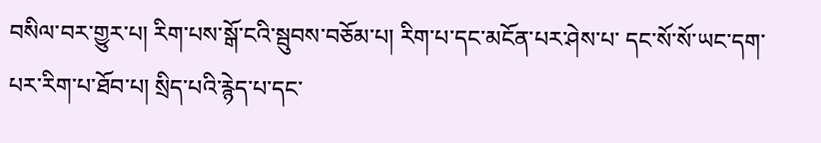བསིལ་བར་གྱུར་པ། རིག་པས་སྒོ་ངའི་སྦུབས་བཅོམ་པ། རིག་པ་དང་མངོན་པར་ཤེས་པ་ དང་སོ་སོ་ཡང་དག་པར་རིག་པ་ཐོབ་པ། སྲིད་པའི་རྙེད་པ་དང་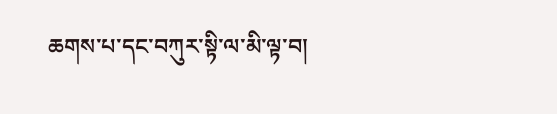ཆགས་པ་དང་བཀུར་སྟི་ལ་མི་ལྟ་བ།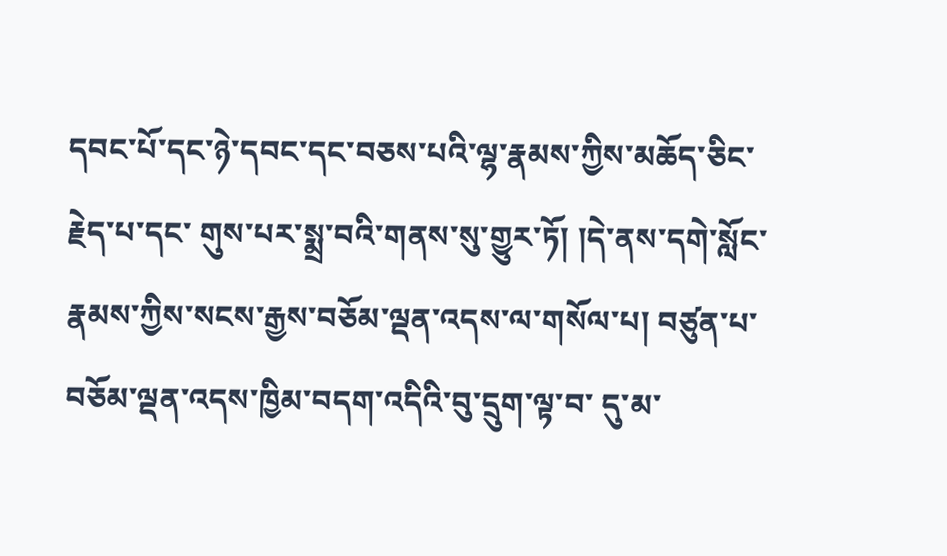དབང་པོ་དང་ཉེ་དབང་དང་བཅས་པའི་ལྷ་རྣམས་ཀྱིས་མཆོད་ཅིང་རྗེད་པ་དང་ གུས་པར་སྨྲ་བའི་གནས་སུ་གྱུར་ཏོ། །དེ་ནས་དགེ་སློང་རྣམས་ཀྱིས་སངས་རྒྱས་བཅོམ་ལྡན་འདས་ལ་གསོལ་པ། བཙུན་པ་བཅོམ་ལྡན་འདས་ཁྱིམ་བདག་འདིའི་བུ་དྲུག་ལྟ་བ་ དུ་མ་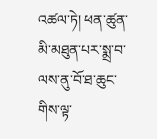འཚལ་ཏེ། ཕན་ཚུན་མི་མཐུན་པར་སྨྲ་བ་ལས་ནུ་བོ་ཐ་ཆུང་གིས་ལྟ་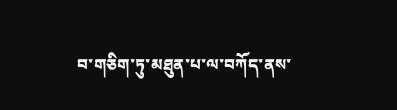བ་གཅིག་ཏུ་མཐུན་པ་ལ་བཀོད་ནས་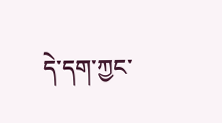དེ་དག་ཀྱང་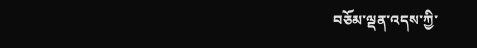བཅོམ་ལྡན་འདས་ཀྱི་